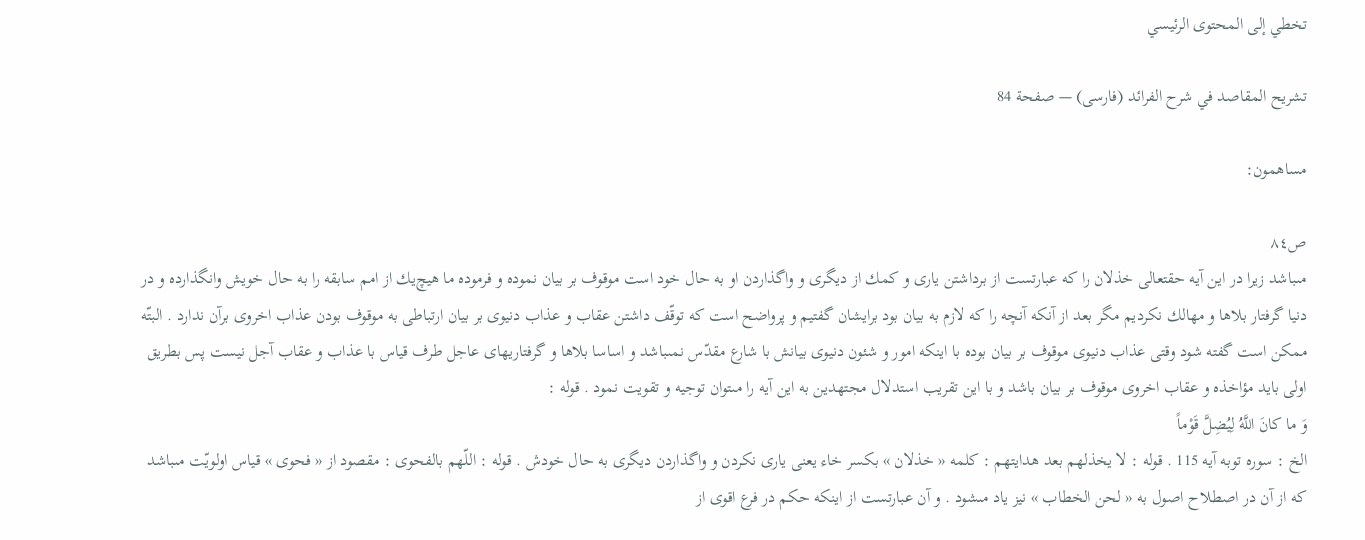تخطي إلى المحتوى الرئيسي

تشريح المقاصد في شرح الفرائد (فارسى) — صفحة 84

مساهمون:

ص٨٤
مىباشد زيرا در اين آيه حقتعالى خذلان را كه عبارتست از برداشتن يارى و كمك از ديگرى و واگذاردن او به حال خود است موقوف بر بيان نموده و فرموده ما هيچ‌يك از امم سابقه را به حال خويش وانگذارده و در دنيا گرفتار بلاها و مهالك نكرديم مگر بعد از آنكه آنچه را كه لازم به بيان بود برايشان گفتيم و پرواضح است كه توقّف داشتن عقاب و عذاب دنيوى بر بيان ارتباطى به موقوف بودن عذاب اخروى برآن ندارد . البتّه ممكن است گفته شود وقتى عذاب دنيوى موقوف بر بيان بوده با اينكه امور و شئون دنيوى بيانش با شارع مقدّس نمىباشد و اساسا بلاها و گرفتاريهاى عاجل طرف قياس با عذاب و عقاب آجل نيست پس بطريق اولى بايد مؤاخذه و عقاب اخروى موقوف بر بيان باشد و با اين تقريب استدلال مجتهدين به اين آيه را مىتوان توجيه و تقويت نمود . قوله :
وَ ما كانَ اللَّهُ لِيُضِلَّ قَوْماً
الخ : سوره توبه آيه 115 . قوله : لا يخذلهم بعد هدايتهم : كلمه « خذلان » بكسر خاء يعنى يارى نكردن و واگذاردن ديگرى به حال خودش . قوله : اللّهم بالفحوى : مقصود از « فحوى » قياس اولويّت مىباشد كه از آن در اصطلاح اصول به « لحن الخطاب » نيز ياد مىشود . و آن عبارتست از اينكه حكم در فرع اقوى از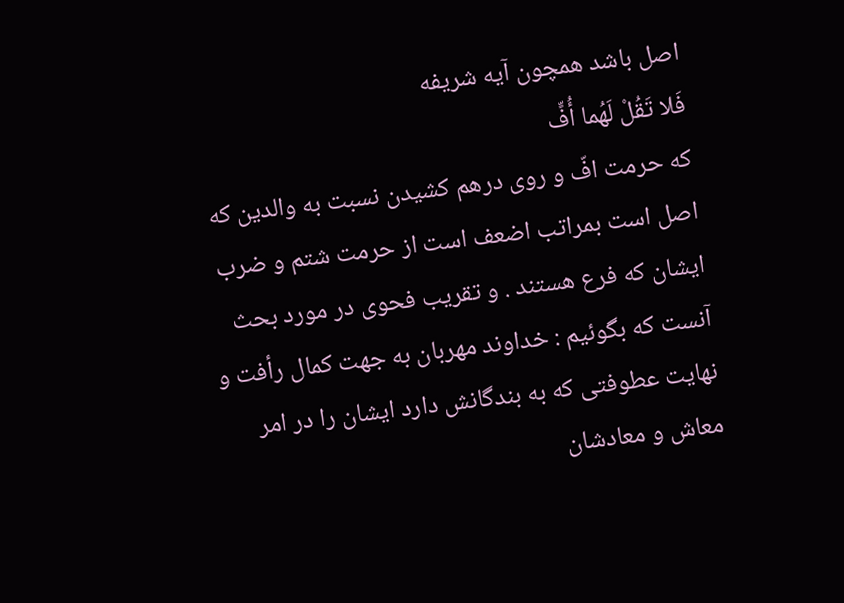اصل باشد همچون آيه شريفه
فَلا تَقُلْ لَهُما أُفٍّ
كه حرمت افّ و روى درهم كشيدن نسبت به والدين كه اصل است بمراتب اضعف است از حرمت شتم و ضرب ايشان كه فرع هستند . و تقريب فحوى در مورد بحث آنست كه بگوئيم : خداوند مهربان به جهت كمال رأفت و نهايت عطوفتى كه به بندگانش دارد ايشان را در امر معاش و معادشان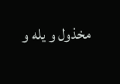مخذول و يله و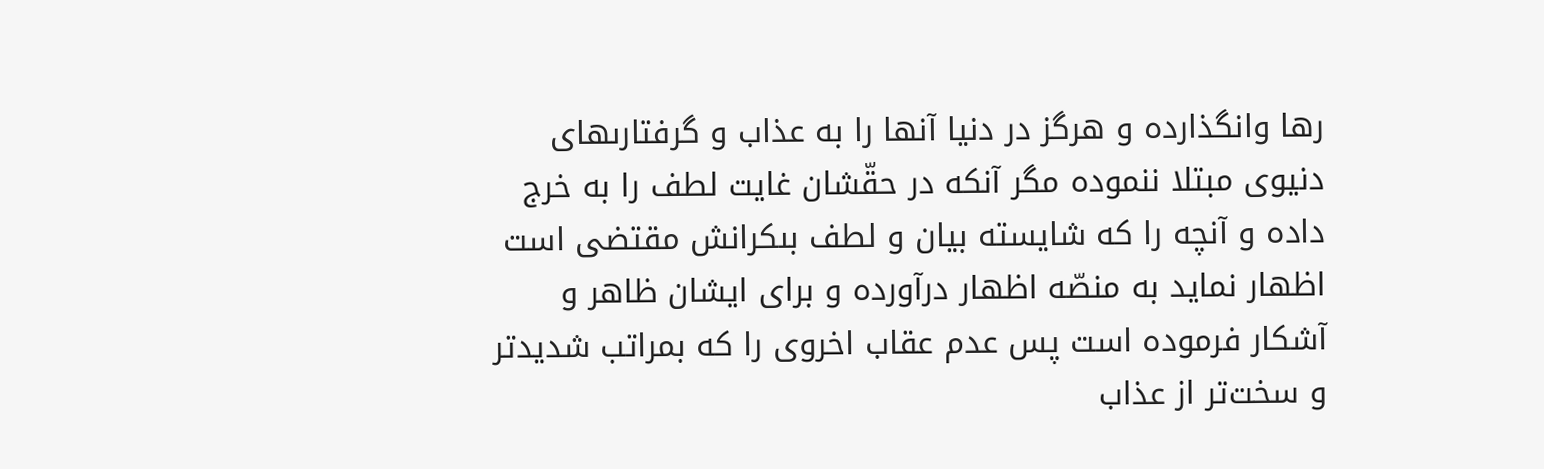رها وانگذارده و هرگز در دنيا آنها را به عذاب و گرفتارىهاى دنيوى مبتلا ننموده مگر آنكه در حقّشان غايت لطف را به خرج داده و آنچه را كه شايسته بيان و لطف بىكرانش مقتضى است اظهار نمايد به منصّه اظهار درآورده و براى ايشان ظاهر و آشكار فرموده است پس عدم عقاب اخروى را كه بمراتب شديدتر و سخت‌تر از عذاب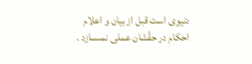دنيوى است قبل از بيان و اعلام احكام در حقّشان عملى نمىسازد .